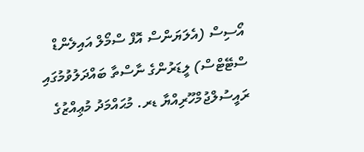އޯސިސް (އެލަޔަންސް އޮފް ސްމޯލް އައިލެންޑް ސްޓޭޓްސް) ލީޑަރުންގެ ނާސްތާ ބައްދަލުވުމުގައި ރައީސުލްޖުމްހޫރިއްޔާ ޑރ. މުޙައްމަދު މުޢިއްޒުގެ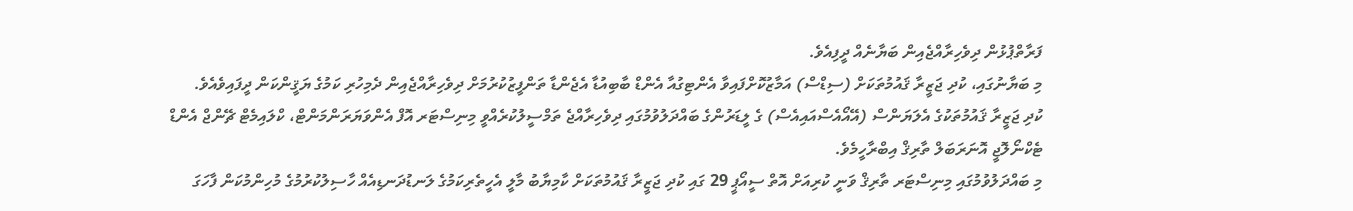ފަރާތްޕުޅުން ދިވެހިރާއްޖެއިން ބަޔާނެއް ދީފިއެވެ.
މި ބަޔާނުގައި، ކުދި ޖަޒީރާ ޤައުމުތަކަށް (ސިޑްސް) އަމާޒުކޮށްފައިވާ އެންޓިގުއާ އެންޑް ބާބިއުޑާ އެޖެންޑާ ތަންފީޒުކުރުމަށް ދިވެހިރާއްޖެއިން ދެމިހުރި ކަމުގެ ޔަޤީންކަން ދީފައިވެއެވެ.
ކުދި ޖަޒީރާ ޤައުމުތަކުގެ އެލަޔަންސް (އޭއޯއެސްއައިއެސް) ގެ ލީޑަރުންގެ ބައްދަލުވުމުގައި ދިވެހިރާއްޖެ ތަމްސީލުކުރެއްވީ މިނިސްޓަރ އޮފް އެންވަޔަރަންމަންޓް، ކްލައިމެޓް ޗޭންޖް އެންޑް ޓެކްނޯލޮޖީ އޮނަރަބަލް ތާރިޤް އިބްރާހީމެވެ.
މި ބައްދަލުވުމުގައި މިނިސްޓަރ ތާރިޤް ވަނީ ކުރިއަށް އޮތް ސީއޯޕީ 29 ގައި ކުދި ޖަޒީރާ ޤައުމުތަކަށް ކާމިޔާބު މާލީ އެހީތެރިކަމުގެ ލަނޑުދަނޑިއެއް ހާސިލުކުރުމުގެ މުހިންމުކަން ފާހަގަ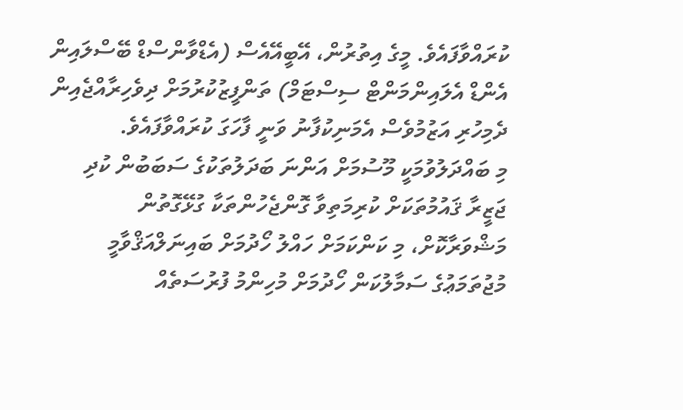ކުރައްވާފައެވެ. މީގެ އިތުރުން، އޭބީއޭއެސް (އެޑްވާންސްޑް ބޭސްލައިން އެންޑް އެލައިންމަންޓް ސިސްޓަމް) ތަންފީޒުކުރުމަށް ދިވެހިރާއްޖެއިން ދެމިހުރި އަޒުމުވެސް އެމަނިކުފާނު ވަނީ ފާހަގަ ކުރައްވާފައެވެ.
މި ބައްދަލުވުމަކީ މޫސުމަށް އަންނަ ބަދަލުތަކުގެ ސަބަބުން ކުދި ޖަޒީރާ ޤައުމުތަކަށް ކުރިމަތިވާ ގޮންޖެހުންތަކާ ގުޅޭގޮތުން މަޝްވަރާކޮށް، މި ކަންކަމަށް ހައްލު ހޯދުމަށް ބައިނަލްއަޤްވާމީ މުޖުތަމަޢުގެ ސަމާލުކަން ހޯދުމަށް މުހިންމު ފުރުސަތެއް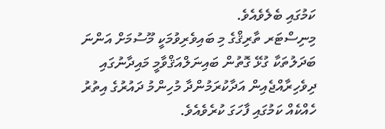ކަމުގައި ބެލެވެއެވެ.
މިނިސްޓަރ ތާރިޤްގެ މި ބައިވެރިވުމަކީ މޫސުމަށް އަންނަ ބަދަލުތަކާ ގުޅޭ ގޮތުން ބައިނަލްއަޤްވާމީ މައިދާނުގައި ދިވެހިރާއްޖެއިން އަދާކުރަމުންދާ މުހިންމު ދައުރުގެ އިތުރު ހެއްކެއް ކަމުގައި ފާހަގަ ކުރެވެއެވެ.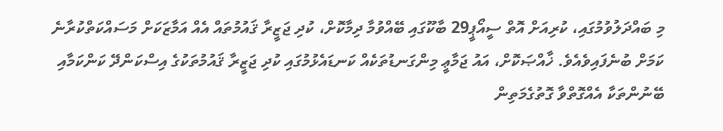މި ބައްދަލުވުމުގައި، ކުރިއަށް އޮތް ސީއޯޕީ29 ބާކޫގައި ބޭއްވުމާ ދިމާކޮށް، ކުދި ޖަޒީރާ ޤައުމުތައް އެއް އަމާޒަކަށް މަސައްކަތްކުރާނެ ކަމަށް ބުނެފައިވެއެވެ. ޚާއްޞަކޮށް، އައު ޖަމާޢީ މިންގަނޑުތަކެއް ކަނޑައެޅުމުގައި ކުދި ޖަޒީރާ ޤައުމުތަކުގެ އިސްކަންދޭ ކަންކަމާއި ބޭނުންތަކާ އެއްގޮތްވާ ގޮތުގެމަތިން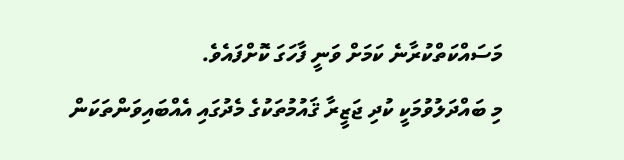މަސައްކަތްކުރާނެ ކަމަށް ވަނީ ފާހަގަ ކޮށްފައެވެ.
މި ބައްދަލުވުމަކީ ކުދި ޖަޒީރާ ޤައުމުތަކުގެ މެދުގައި އެއްބައިވަންތަކަން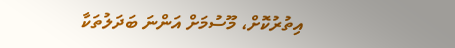އިތުރުކޮށް، މޫސުމަށް އަންނަ ބަދަލުތަކާ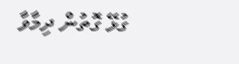ގުޅޭ ގޮތުން ދިމާވާ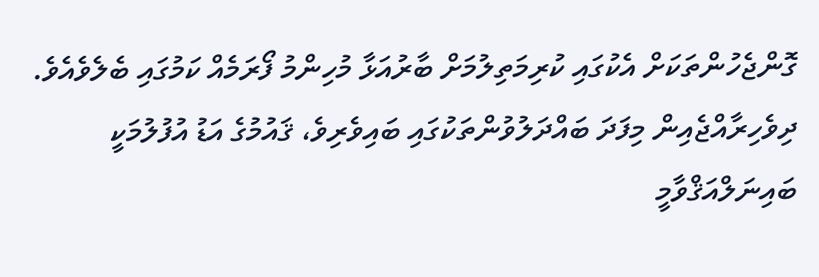ގޮންޖެހުންތަކަށް އެކުގައި ކުރިމަތިލުމަށް ބާރުއަޅާ މުހިންމު ފޯރަމެއް ކަމުގައި ބެލެވެއެވެ.
ދިވެހިރާއްޖެއިން މިފަދަ ބައްދަލުވުންތަކުގައި ބައިވެރިވެ، ޤައުމުގެ އަޑު އުފުލުމަކީ ބައިނަލްއަޤްވާމީ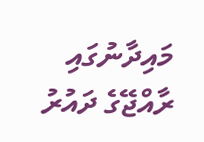މައިދާނުގައި ރާއްޖޭގެ ދައުރު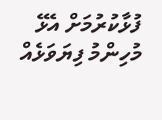ފުޅާކުރުމަށް އެޅޭ މުހިންމު ފިޔަވަޅެއް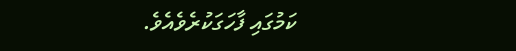ކަމުގައި ފާހަގަކުރެވެއެވެ.